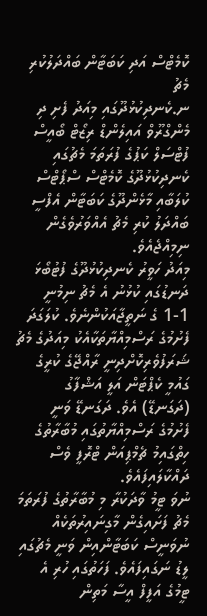ކޮމެޓްސް އަދި ކަބަޓާން ބައްދަލުކުރި މެޗު
ނ.ކެނދިކުޅުދޫގައި މިއަދު ފެށި ދި މެންގްރޫވް އައިލެންޑް ރިޒޯޓް ބޯއީސް ފުޓްސަލް ކަޕުގެ ފުރަތަމަ މެޗުގައި ކެނދިކުޅުދޫގެ ކޮމެޓްސް ސްޕޯޓްސް ކުލަބާއި މާޅެންދޫގެ ކަބަޓާން އެފްސީ ބައްދަލު ކުރި މެޗު އެއްވަރުވެގެން ނިމިއްޖެއެވެ.
މިއަދު ހަވީރު ކެނދިކުޅުދޫގެ ފުޓުބޯޅަ ދަނޑުގައި ކުޅުނު އެ މެޗު ނިމުނީ 1-1 ގެ ނަތީޖާއަކުންނެވެ. ކުލަގަދަ ފެށުމުގެ ރަސްމިއްޔާތަކާއެކު މިއަދުގެ މެޗު ޝަރަފުވެރިކޮށްދިނީ ރާއްޖޭގެ ކުރީގެ ގައުމީ ކެޕްޓަން އަލީ އަޝްފާގު (ދަގަނޑޭ) އެވެ. ދަގަނޑޭ ވަނީ ފެށުމުގެ ރަސްމިއްޔާތުގައި މުބާރާތުގެ ހިތްގައިމު ޗެމްޕިއަން ޓްރޮފީ ވެސް ދައްކާލައިފައެވެ.
ނުވަ ޓީމު ވާދަކުރާ މި މުބާރާތުގެ ފުރަތަމަ މެޗު ފަށައިގެން މާގިނައިރުތަކެއް ނުވަނީސް ކަބަޓާންއިން ވަނީ މެޗުގައި ލީޑު ނަގައިފައެވެ. ފަހަތުގައި ހުރި އެ ޓީމުގެ އަފީފް އީސާ މަތިން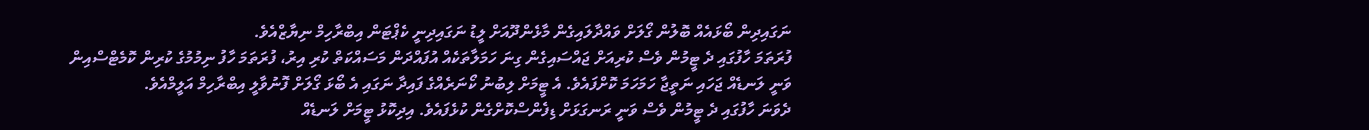ނަގައިދިން ބޯޅައެއް ބޮލުން ގޯލަށް ވައްދާލައިގެން މާޅެންދޫއަށް ލީޑު ނަގައިދިނީ ކެޕްޓަން އިބްރާހިމް ނިޔާޒްއެވެ.
ފުރަތަމަ ހާފުގައި ދެ ޓީމުން ވެސް ކުރިއަށް ޖައްސައިގެން ގިނަ ހަމަލާތަކެއް އުފައްދަން މަސައްކަތް ކުރި އިރު، ފުރަތަމަ ހާފު ނިމުމުގެ ކުރިން ކޮމެޓްސްއިން ވަނީ ލަނޑެއް ޖަހައި ނަތީޖާ ހަމަހަމަ ކޮށްފައެވެ. އެ ޓީމަށް ލިބުނު ކޯނަރެއްގެ ފައިދާ ނަގައި އެ ބޯޅަ ގޯލަށް ފޮނުވާލީ އިބްރާހިމް އަލީމްއެވެ.
ދެވަނަ ހާފުގައި ދެ ޓީމުން ވެސް ވަނީ ރަނގަޅަށް ޑިފެންސްކޮށްގެން ކުޅެފައެވެ. އިދިކޮޅު ޓީމަށް ލަނޑެއް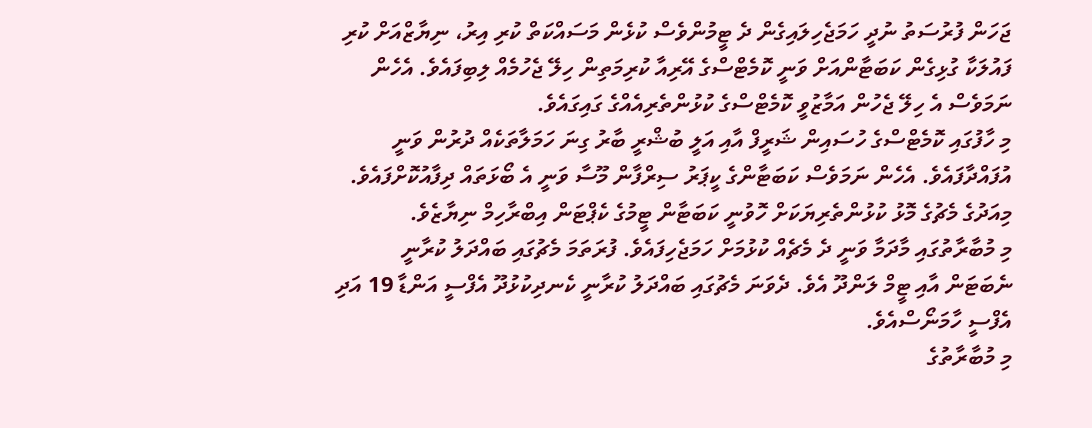ޖަހަން ފުރުސަތު ނުދީ ހަމަޖެހިލައިގެން ދެ ޓީމުންވެސް ކުޅެން މަސައްކަތް ކުރި އިރު، ނިޔާޒްއަށް ކުރި ފައުލަކާ ގުޅިގެން ކަބަޓާންއަށް ވަނީ ކޮމެޓްސްގެ އޭރިއާ ކުރިމަތިން ހިލޭ ޖެހުމެއް ލިބިފައެވެ. އެހެން ނަމަވެސް އެ ހިލޭ ޖެހުން އަމާޒުވީ ކޮމެޓްސްގެ ކުޅުންތެރިއެއްގެ ގައިގައެވެ.
މި ހާފުގައި ކޮމެޓްސްގެ ހުސައިން ޝަރީފް އާއި އަލީ ބުޝްރީ ބާރު ގިނަ ހަމަލާތަކެއް ދުރުން ވަނީ އުފައްދާފައެވެ. އެހެން ނަމަވެސް ކަބަޓާންގެ ކީޕަރު ސިރްފާން މޫސާ ވަނީ އެ ބޯޅަތައް ދިފާއުކޮށްފައެވެ.
މިއަދުގެ މެޗުގެ މޮޅު ކުޅުންތެރިޔަކަށް ހޮވުނީ ކަބަޓާން ޓީމުގެ ކެޕްޓަން އިބްރާހިމް ނިޔާޒެވެ.
މި މުބާރާތުގައި މާދަމާ ވަނީ ދެ މެޗެއް ކުޅުމަށް ހަމަޖެހިފައެވެ. ފުރަތަމަ މެޗުގައި ބައްދަލު ކުރާނީ ނެބަޓަން އާއި ޓީމް ލަންދޫ އެވެ. ދެވަނަ މެޗުގައި ބައްދަލު ކުރާނީ ކެނދިކުޅުދޫ އެފްސީ އަންޑާ 19 އަދި އެފްސީ ހާމަނޯސްއެވެ.
މި މުބާރާތުގެ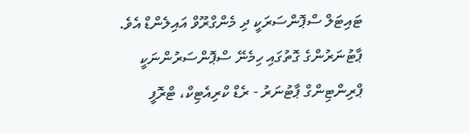ޓައިޓަލް ސްޕޮންސަރަކީ ދި މެންގްރޫވް އައިލެންޑް އެވެ. ޕާޓުނަރުންގެ ގޮތުގައި ހިމެނޭ ސްޕޮންސަރުންނަކީ ޕްރިންޓިންގް ޕާޓުނަރު - ރެޑް ކްރިއެޓިކް، ޓްރޮފީ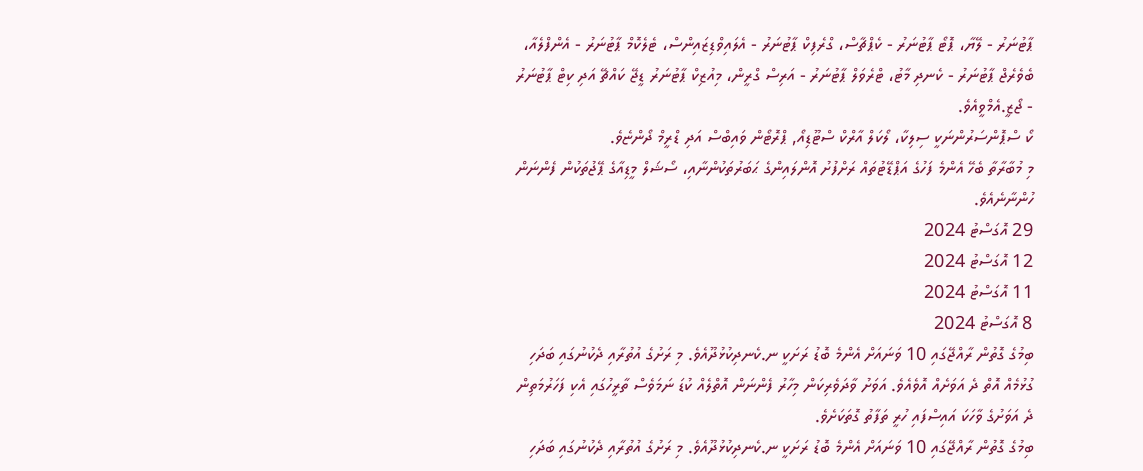ޕާޓުނަރު - ލޭޔާ، ޕޮޓޯ ޕާޓުނަރު - ކެޕްޗާސް، ގްރެފިކް ޕާޓުނަރު - އެލައިވްޑިޒައިންސް، ޓެލެކޮމް ޕާޓުނަރު - އެންފްލެއާ، ބެވެރެޖް ޕާޓުނަރު - ކެނދި މާޓު، ޓްރެވަލް ޕާޓުނަރު - އަރިސް ގްރީން، މިއުޒިކް ޕާޓުނަރު ޑީޖޭ ކައްޗޭ އަދި ކިޓް ޕާޓުނަރު - ޖޯޒީ.އެމްވީއެވެ.
ކޯ ސްޕޮންސަރުންނަކީ ސިލިކާ، ލޯކަލް އާރްކް ސްޓޫޑިއޯ, ޕްރޮޓޯން ވައިބްސް އަދި ޑްރީމް ދޯންޏެވެ.
މި މުބާރާތާ ބެހޭ އެންމެ ފަހުގެ އަޕްޑޭޓުތައް ރަށްފުށު އޮންލައިންގެ ޙަބަރުތަކުންނާއި، ސޯޝަލް މީޑިއާގެ ޕޭޖުތަކުން ފެންނަން ހުންނާނެއެވެ.
29 އޮގަސްޓު 2024
12 އޮގަސްޓު 2024
11 އޮގަސްޓު 2024
8 އޮގަސްޓު 2024
ބިމުގެ ގޮތުން ރާއްޖޭގައި 10 ވަނައަށް އެންމެ ބޮޑު ރަށަކީ ނ.ކެނދިކުޅުދޫއެވެ. މި ރަށުގެ އުތުރާއި ދެކުނުގައި ބަދަހި ގުޅުމެއް އޮތް ދެ އަވަށެއް އޮވެއެވެ. އަވަށު ވާދަވެރިކަން މިހާރު ފެންނަން އޮތްލެއް ކުޑަ ނަމަވެސް ތާރީހުގައި އެކި ފަހަރުމަތިން ދެ އަވަށުގެ ވާހަކަ އައިސްފައި ހުރީ ތަފާތު ގޮތަކަށެވެ.
ބިމުގެ ގޮތުން ރާއްޖޭގައި 10 ވަނައަށް އެންމެ ބޮޑު ރަށަކީ ނ.ކެނދިކުޅުދޫއެވެ. މި ރަށުގެ އުތުރާއި ދެކުނުގައި ބަދަހި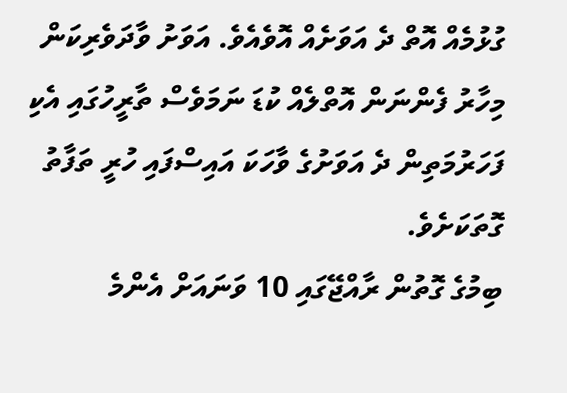ގުޅުމެއް އޮތް ދެ އަވަށެއް އޮވެއެވެ. އަވަށު ވާދަވެރިކަން މިހާރު ފެންނަން އޮތްލެއް ކުޑަ ނަމަވެސް ތާރީހުގައި އެކި ފަހަރުމަތިން ދެ އަވަށުގެ ވާހަކަ އައިސްފައި ހުރީ ތަފާތު ގޮތަކަށެވެ.
ބިމުގެ ގޮތުން ރާއްޖޭގައި 10 ވަނައަށް އެންމެ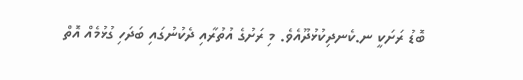ބޮޑު ރަށަކީ ނ.ކެނދިކުޅުދޫއެވެ. މި ރަށުގެ އުތުރާއި ދެކުނުގައި ބަދަހި ގުޅުމެއް އޮތް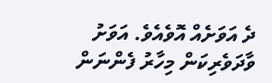ދެ އަވަށެއް އޮވެއެވެ. އަވަށު ވާދަވެރިކަން މިހާރު ފެންނަން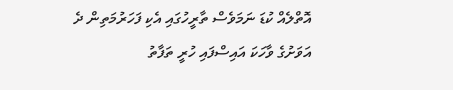އޮތްލެއް ކުޑަ ނަމަވެސް ތާރީހުގައި އެކި ފަހަރުމަތިން ދެ އަވަށުގެ ވާހަކަ އައިސްފައި ހުރީ ތަފާތު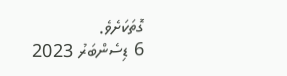ގޮތަކަށެވެ.
6 ޑިސެންބަރު 2023